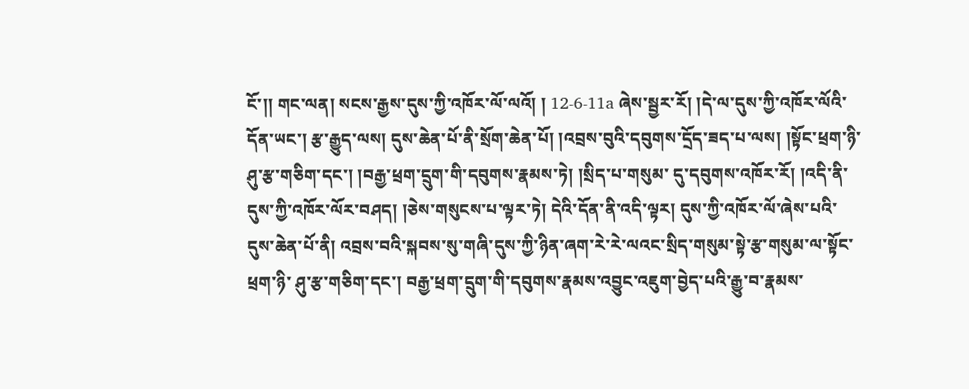ངོ་།། གང་ལན། སངས་རྒྱས་དུས་ཀྱི་འཁོར་ལོ་ལའོ། ། 12-6-11a ཞེས་སྦྱར་རོ། །དེ་ལ་དུས་ཀྱི་འཁོར་ལོའི་དོན་ཡང་། རྩ་རྒྱུད་ལས། དུས་ཆེན་པོ་ནི་སྲོག་ཆེན་པོ། །འབྲས་བུའི་དབུགས་དྲོད་ཟད་པ་ལས། །སྟོང་ཕྲག་ཉི་ཤུ་རྩ་གཅིག་དང་། །བརྒྱ་ཕྲག་དྲུག་གི་དབུགས་རྣམས་ཏེ། །སྲིད་པ་གསུམ་ དུ་དབུགས་འཁོར་རོ། །འདི་ནི་དུས་ཀྱི་འཁོར་ལོར་བཤད། །ཅེས་གསུངས་པ་ལྟར་ཏེ། དེའི་དོན་ནི་འདི་ལྟར། དུས་ཀྱི་འཁོར་ལོ་ཞེས་པའི་དུས་ཆེན་པོ་ནི། འབྲས་བའི་སྐབས་སུ་གཞི་དུས་ཀྱི་ཉིན་ཞག་རེ་རེ་ལའང་སྲིད་གསུམ་སྟེ་རྩ་གསུམ་ལ་སྟོང་ཕྲག་ཉི་ ཤུ་རྩ་གཅིག་དང་། བརྒྱ་ཕྲག་དྲུག་གི་དབུགས་རྣམས་འབྱུང་འཇུག་བྱེད་པའི་རྒྱུ་བ་རྣམས་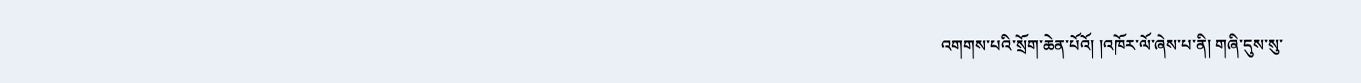འགགས་པའི་སྲོག་ཆེན་པོའོ། །འཁོར་ལོ་ཞེས་པ་ནི། གཞི་དུས་སུ་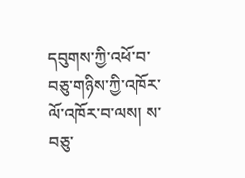དབུགས་ཀྱི་འཕོ་བ་བཅུ་གཉིས་ཀྱི་འཁོར་ལོ་འཁོར་བ་ལས། ས་བཅུ་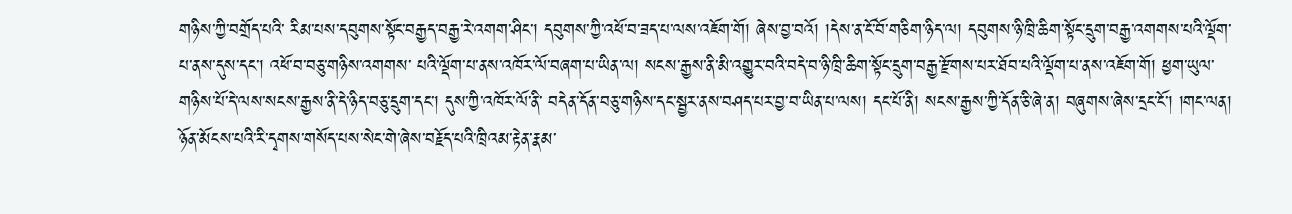གཉིས་ཀྱི་བགྲོད་པའི་ རིམ་པས་དབུགས་སྟོང་བརྒྱད་བརྒྱ་རེ་འགག་ཤིང་། དབུགས་ཀྱི་འཕོ་བ་ཟད་པ་ལས་འཇོག་གོ། ཞེས་བྱ་བའོ། །དེས་ན་ངོ་བོ་གཅིག་ཉིད་ལ། དབུགས་ཉི་ཁྲི་ཆིག་སྟོང་དྲུག་བརྒྱ་འགགས་པའི་ལྡོག་པ་ནས་དུས་དང་། འཕོ་བ་བཅུ་གཉིས་འགགས་ པའི་ལྡོག་པ་ནས་འཁོར་ལོ་བཞག་པ་ཡིན་ལ། སངས་རྒྱས་ནི་མི་འགྱུར་བའི་བདེ་བ་ཉི་ཁྲི་ཆིག་སྟོང་དྲུག་བརྒྱ་རྫོགས་པར་ཐོབ་པའི་ལྡོག་པ་ནས་འཇོག་གོ། ཕྱག་ཡུལ་གཉིས་པོ་དེ་ལས་སངས་རྒྱས་ནི་དེ་ཉིད་བཅུ་དྲུག་དང་། དུས་ཀྱི་འཁོར་ལོ་ནི་ བདེན་དོན་བཅུ་གཉིས་དང་སྦྱར་ནས་བཤད་པར་བྱ་བ་ཡིན་པ་ལས། དང་པོ་ནི། སངས་རྒྱས་ཀྱི་དོན་ཅི་ཞེ་ན། བཞུགས་ཞེས་དྲང་ངོ་། །གང་ལན། ཉོན་མོངས་པའི་རི་དྭགས་གསོད་པས་སེང་གེ་ཞེས་བརྗོད་པའི་ཁྲིའམ་རྟེན་རྣམ་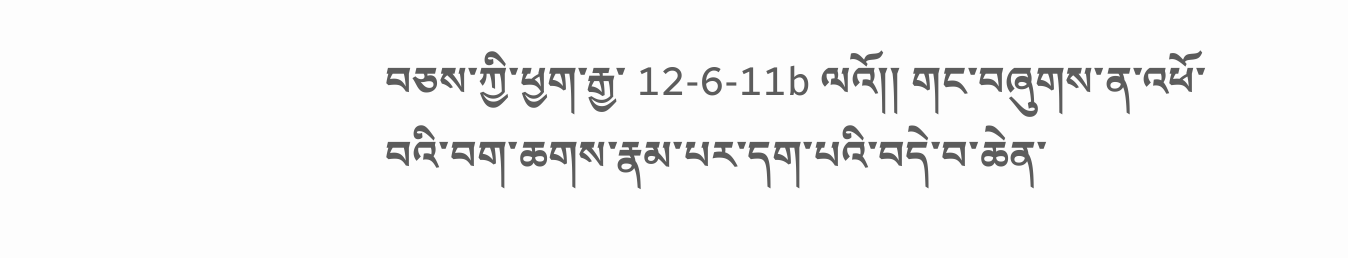བཅས་ཀྱི་ཕྱག་རྒྱ་ 12-6-11b ལའོ།། གང་བཞུགས་ན་འཕོ་བའི་བག་ཆགས་རྣམ་པར་དག་པའི་བདེ་བ་ཆེན་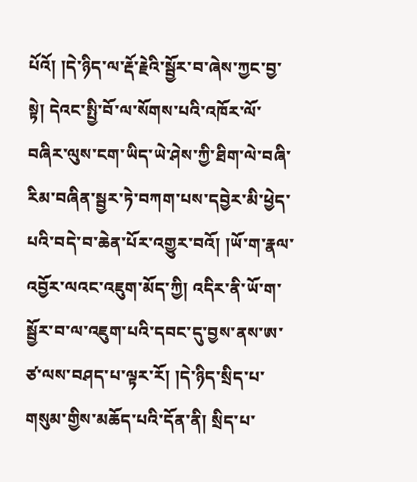པོའོ། །དེ་ཉིད་ལ་རྡོ་རྗེའི་སྦྱོར་བ་ཞེས་ཀྱང་བྱ་སྟེ། དེའང་སྤྱི་བོ་ལ་སོགས་པའི་འཁོར་ལོ་བཞིར་ལུས་ངག་ཡིད་ཡེ་ཤེས་ཀྱི་ཐིག་ལེ་བཞི་རིམ་བཞིན་སྦྱར་ཏེ་བཀག་པས་དབྱེར་མི་ཕྱེད་ པའི་བདེ་བ་ཆེན་པོར་འགྱུར་བའོ། །ཡོ་ག་རྣལ་འབྱོར་ལའང་འཇུག་མོད་ཀྱི། འདིར་ནི་ཡོ་ག་སྦྱོར་བ་ལ་འཇུག་པའི་དབང་དུ་བྱས་ནས་ཨ་ཙ་ལས་བཤད་པ་ལྟར་རོ། །དེ་ཉིད་སྲིད་པ་གསུམ་གྱིས་མཆོད་པའི་དོན་ནི། སྲིད་པ་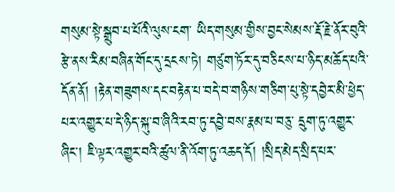གསུམ་སྟེ་སྒྲུབ་པ་པོའི་ལུས་ངག་ ཡིད་གསུམ་གྱིས་བྱང་སེམས་རྡོ་རྗེ་ནོར་བུའི་རྩེ་ནས་རིམ་བཞིན་གོང་དུ་དྲངས་ཏེ། གཙུག་ཏོར་དུ་བཅིངས་པ་ཉིད་མཆོད་པའི་དོན་ནོ། །རྟེན་གཟུགས་དང་བརྟེན་པ་བདེ་བ་གཉིས་གཅིག་པུ་སྟེ་དབྱེར་མི་ཕྱེད་པར་འགྱུར་པ་དེ་ཉིད་སྐུ་བ་ཞིའི་རབ་ཏུ་དབྱེ་བས་རྣམ་པ་བཅུ་ དྲུག་ཏུ་འགྱུར་ཞིང་། ཇི་ལྟར་འགྱུར་བའི་ཚུལ་ནི་འོག་ཏུ་འཆད་དོ། །སྲིད་མེད་སྲིད་པར་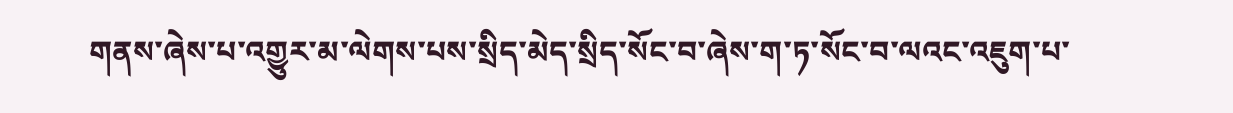གནས་ཞེས་པ་འགྱུར་མ་ལེགས་པས་སྲིད་མེད་སྲིད་སོང་བ་ཞེས་ག་ཏ་སོང་བ་ལའང་འཇུག་པ་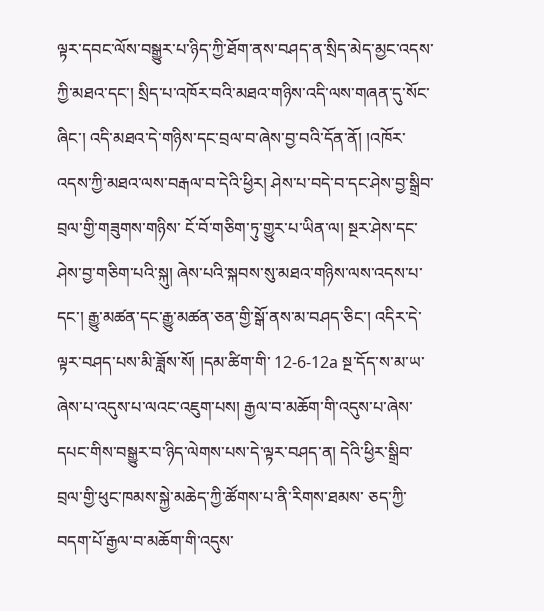ལྟར་དབང་ལོས་བསྒྱུར་པ་ཉིད་ཀྱི་ཐོག་ནས་བཤད་ན་སྲིད་མེད་མྱང་འདས་ ཀྱི་མཐའ་དང་། སྲིད་པ་འཁོར་བའི་མཐའ་གཉིས་འདི་ལས་གཞན་དུ་སོང་ཞིང་། འདི་མཐའ་དེ་གཉིས་དང་བྲལ་བ་ཞེས་བྱ་བའི་དོན་ནོ། །འཁོར་འདས་ཀྱི་མཐའ་ལས་བརྒལ་བ་དེའི་ཕྱིར། ཤེས་པ་བདེ་བ་དང་ཤེས་བྱ་སྒྲིབ་བྲལ་གྱི་གཟུགས་གཉིས་ ངོ་བོ་གཅིག་ཏུ་གྱུར་པ་ཡིན་ལ། སྔར་ཤེས་དང་ཤེས་བྱ་གཅིག་པའི་སྐུ། ཞེས་པའི་སྐབས་སུ་མཐའ་གཉིས་ལས་འདས་པ་དང་། རྒྱུ་མཚན་དང་རྒྱུ་མཚན་ཅན་གྱི་སྒོ་ནས་མ་བཤད་ཅིང་། འདིར་དེ་ལྟར་བཤད་པས་མི་ཟློས་སོ། །དམ་ཚིག་གི་ 12-6-12a སྔ་དོད་ས་མ་ཡ་ཞེས་པ་འདུས་པ་ལའང་འཇུག་པས། རྒྱལ་བ་མཆོག་གི་འདུས་པ་ཞེས་དཔང་གིས་བསྒྱུར་བ་ཉིད་ལེགས་པས་དེ་ལྟར་བཤད་ན། དེའི་ཕྱིར་སྒྲིབ་བྲལ་གྱི་ཕུང་ཁམས་སྐྱེ་མཆེད་ཀྱི་ཚོགས་པ་ནི་རིགས་ཐམས་ ཅད་ཀྱི་བདག་པོ་རྒྱལ་བ་མཆོག་གི་འདུས་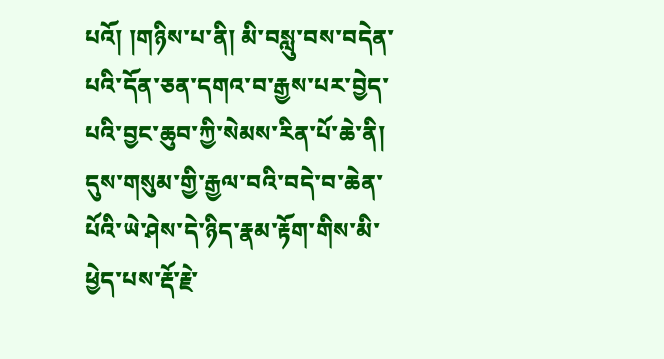པའོ། །གཉིས་པ་ནི། མི་བསླུ་བས་བདེན་པའི་དོན་ཅན་དགའ་བ་རྒྱས་པར་བྱེད་པའི་བྱང་ཆུབ་ཀྱི་སེམས་རིན་པོ་ཆེ་ནི། དུས་གསུམ་གྱི་རྒྱལ་བའི་བདེ་བ་ཆེན་པོའི་ཡེ་ཤེས་དེ་ཉིད་རྣམ་རྟོག་གིས་མི་ཕྱེད་པས་རྡོ་རྗེ་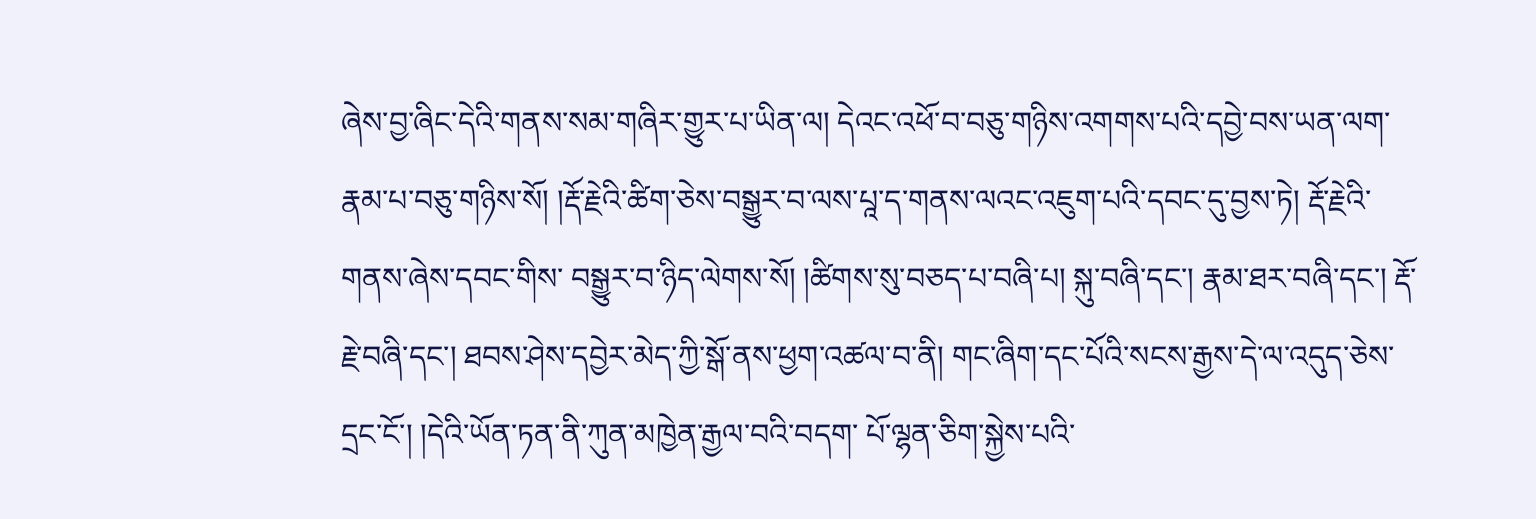ཞེས་བྱ་ཞིང་དེའི་གནས་སམ་གཞིར་གྱུར་པ་ཡིན་ལ། དེའང་འཕོ་བ་བཅུ་གཉིས་འགགས་པའི་དབྱེ་བས་ཡན་ལག་རྣམ་པ་བཅུ་གཉིས་སོ། །རྡོ་རྗེའི་ཚིག་ཅེས་བསྒྱུར་བ་ལས་པཱ་ད་གནས་ལའང་འཇུག་པའི་དབང་དུ་བྱས་ཏེ། རྡོ་རྗེའི་གནས་ཞེས་དབང་གིས་ བསྒྱུར་བ་ཉིད་ལེགས་སོ། །ཚིགས་སུ་བཅད་པ་བཞི་པ། སྐུ་བཞི་དང་། རྣམ་ཐར་བཞི་དང་། རྡོ་རྗེ་བཞི་དང་། ཐབས་ཤེས་དབྱེར་མེད་ཀྱི་སྒོ་ནས་ཕྱག་འཚལ་བ་ནི། གང་ཞིག་དང་པོའི་སངས་རྒྱས་དེ་ལ་འདུད་ཅེས་དྲང་ངོ་། །དེའི་ཡོན་ཏན་ནི་ཀུན་མཁྱེན་རྒྱལ་བའི་བདག་ པོ་ལྷན་ཅིག་སྐྱེས་པའི་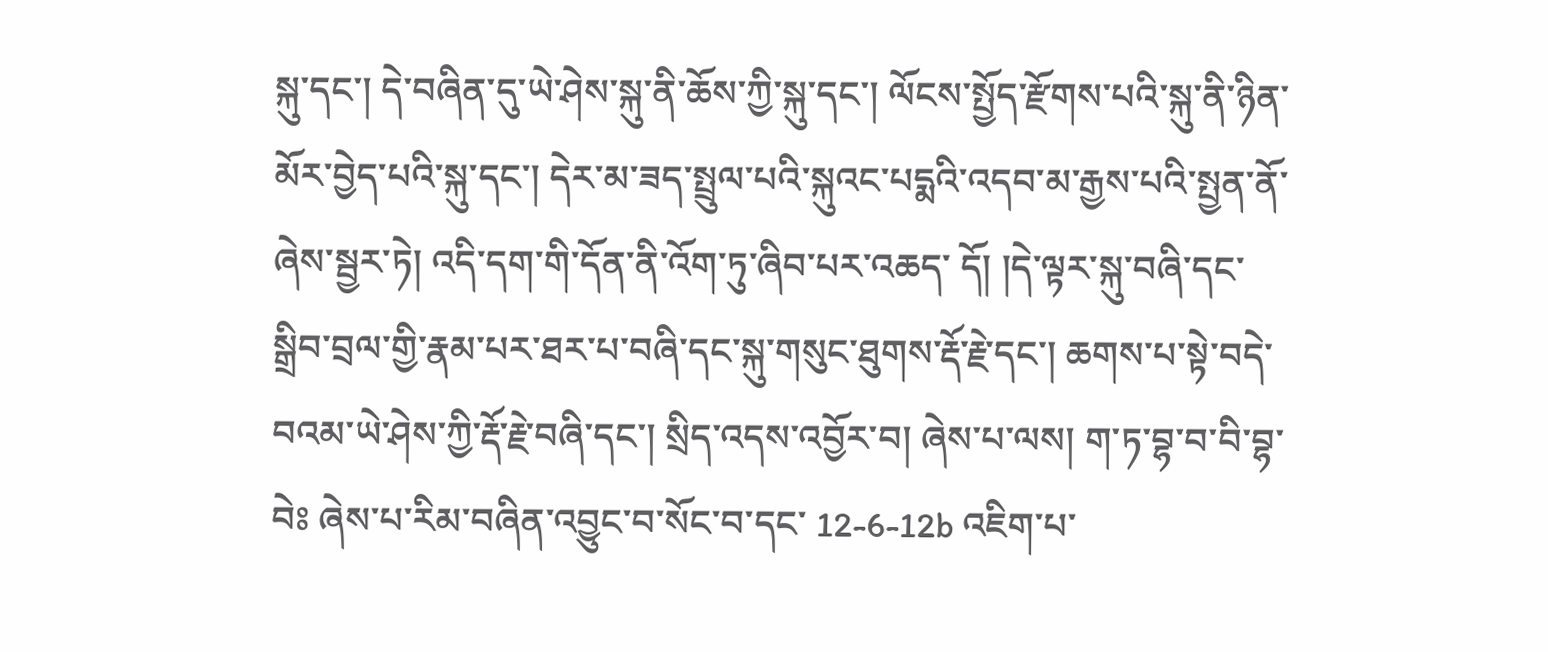སྐུ་དང་། དེ་བཞིན་དུ་ཡེ་ཤེས་སྐུ་ནི་ཆོས་ཀྱི་སྐུ་དང་། ལོངས་སྤྱོད་རྫོགས་པའི་སྐུ་ནི་ཉིན་མོར་བྱེད་པའི་སྐུ་དང་། དེར་མ་ཟད་སྤྲུལ་པའི་སྐུའང་པདྨའི་འདབ་མ་རྒྱས་པའི་སྤྱན་ནོ་ཞེས་སྦྱར་ཏེ། འདི་དག་གི་དོན་ནི་འོག་ཏུ་ཞིབ་པར་འཆད་ དོ། །དེ་ལྟར་སྐུ་བཞི་དང་སྒྲིབ་བྲལ་གྱི་རྣམ་པར་ཐར་པ་བཞི་དང་སྐུ་གསུང་ཐུགས་རྡོ་རྗེ་དང་། ཆགས་པ་སྟེ་བདེ་བའམ་ཡེ་ཤེས་ཀྱི་རྡོ་རྗེ་བཞི་དང་། སྲིད་འདས་འབྱོར་བ། ཞེས་པ་ལས། ག་ཏ་བྷ་བ་བི་བྷ་བེཿ ཞེས་པ་རིམ་བཞིན་འབྱུང་བ་སོང་བ་དང་ 12-6-12b འཇིག་པ་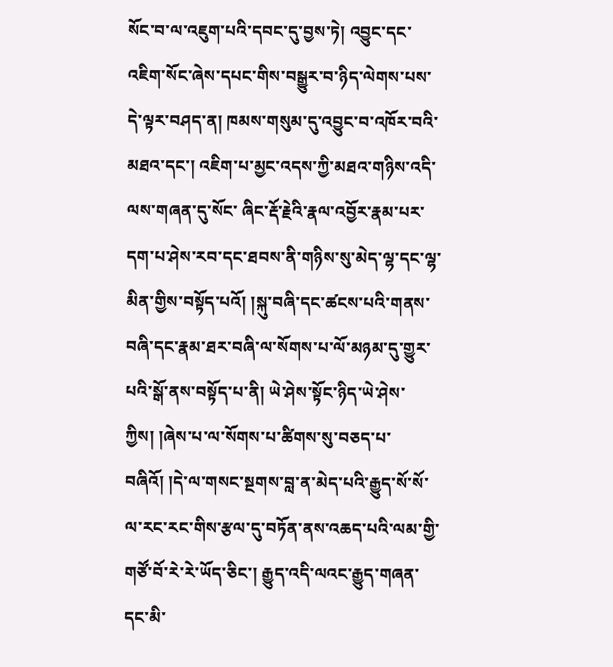སོང་བ་ལ་འཇུག་པའི་དབང་དུ་བྱས་ཏེ། འབྱུང་དང་འཇིག་སོང་ཞེས་དཔང་གིས་བསྒྱུར་བ་ཉིད་ལེགས་པས་དེ་ལྟར་བཤད་ན། ཁམས་གསུམ་དུ་འབྱུང་བ་འཁོར་བའི་མཐའ་དང་། འཇིག་པ་མྱང་འདས་ཀྱི་མཐའ་གཉིས་འདི་ལས་གཞན་དུ་སོང་ ཞིང་རྡོ་རྗེའི་རྣལ་འབྱོར་རྣམ་པར་དག་པ་ཤེས་རབ་དང་ཐབས་ནི་གཉིས་སུ་མེད་ལྷ་དང་ལྷ་མིན་གྱིས་བསྟོད་པའོ། །སྐུ་བཞི་དང་ཚངས་པའི་གནས་བཞི་དང་རྣམ་ཐར་བཞི་ལ་སོགས་པ་ལོ་མཉམ་དུ་གྱུར་པའི་སྒོ་ནས་བསྟོད་པ་ནི། ཡེ་ཤེས་སྟོང་ཉིད་ཡེ་ཤེས་ ཀྱིས། །ཞེས་པ་ལ་སོགས་པ་ཚིགས་སུ་བཅད་པ་བཞིའོ། །དེ་ལ་གསང་སྔགས་བླ་ན་མེད་པའི་རྒྱུད་སོ་སོ་ལ་རང་རང་གིས་རྩལ་དུ་བཏོན་ནས་འཆད་པའི་ལམ་གྱི་གཙོ་བོ་རེ་རེ་ཡོད་ཅིང་། རྒྱུད་འདི་ལའང་རྒྱུད་གཞན་དང་མི་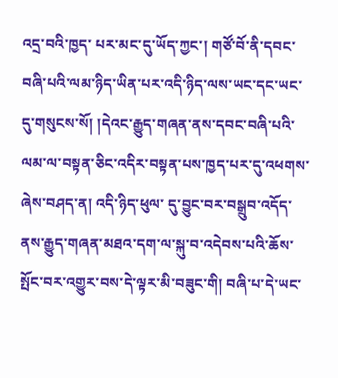འདྲ་བའི་ཁྱད་ པར་མང་དུ་ཡོད་ཀྱང་། གཙོ་བོ་ནི་དབང་བཞི་པའི་ལམ་ཉིད་ཡིན་པར་འདི་ཉིད་ལས་ཡང་དང་ཡང་དུ་གསུངས་སོ། །དེའང་རྒྱུད་གཞན་ནས་དབང་བཞི་པའི་ལམ་ལ་བསྟན་ཅིང་འདིར་བསྟན་པས་ཁྱད་པར་དུ་འཕགས་ཞེས་བཤད་ན། འདི་ཉིད་ཕུལ་ དུ་བྱུང་བར་བསྒྲུབ་འདོད་ནས་རྒྱུད་གཞན་མཐའ་དག་ལ་སྐུ་བ་འདེབས་པའི་ཆོས་སྤོང་བར་འགྱུར་བས་དེ་ལྟར་མི་བཟུང་གི། བཞི་པ་དེ་ཡང་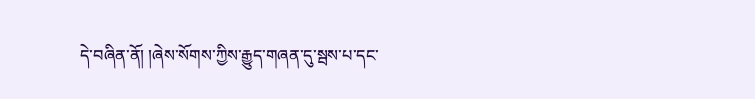དེ་བཞིན་ནོ། །ཞེས་སོགས་ཀྱིས་རྒྱུད་གཞན་དུ་སྦས་པ་དང་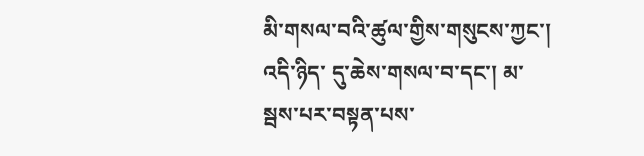མི་གསལ་བའི་ཚུལ་གྱིས་གསུངས་ཀྱང་། འདི་ཉིད་ དུ་ཆེས་གསལ་བ་དང་། མ་སྦས་པར་བསྟན་པས་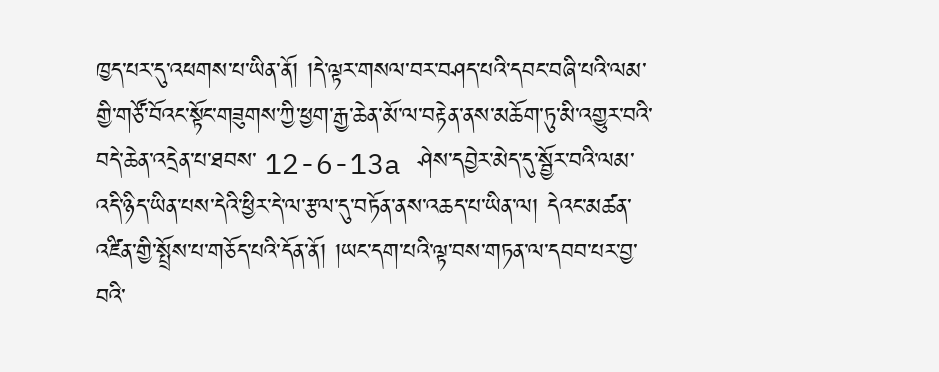ཁྱད་པར་དུ་འཕགས་པ་ཡིན་ནོ། །དེ་ལྟར་གསལ་བར་བཤད་པའི་དབང་བཞི་པའི་ལམ་གྱི་གཙོ་བོའང་སྟོང་གཟུགས་ཀྱི་ཕྱག་རྒྱ་ཆེན་མོ་ལ་བརྟེན་ནས་མཆོག་ཏུ་མི་འགྱུར་བའི་བདེ་ཆེན་འདྲེན་པ་ཐབས་ 12-6-13a ཤེས་དབྱེར་མེད་དུ་སྦྱོར་བའི་ལམ་འདི་ཉིད་ཡིན་པས་དེའི་ཕྱིར་དེ་ལ་རྩལ་དུ་བཏོན་ནས་འཆད་པ་ཡིན་ལ། དེའང་མཚན་འཛིན་གྱི་སྤྲོས་པ་གཅོད་པའི་དོན་ནོ། །ཡང་དག་པའི་ལྟ་བས་གཏན་ལ་དབབ་པར་བྱ་བའི་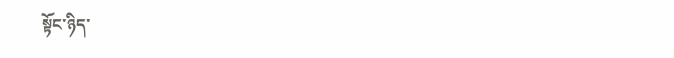སྟོང་ཉིད་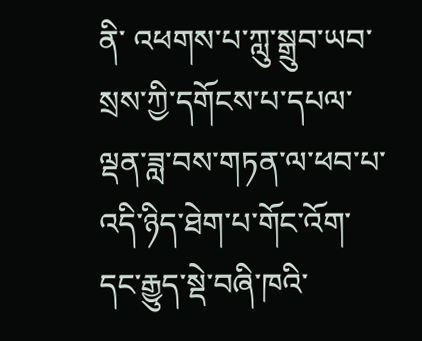ནི་ འཕགས་པ་ཀླུ་སྒྲུབ་ཡབ་སྲས་ཀྱི་དགོངས་པ་དཔལ་ལྡན་ཟླ་བས་གཏན་ལ་ཕབ་པ་འདི་ཉིད་ཐེག་པ་གོང་འོག་དང་རྒྱུད་སྡེ་བཞི་ཁའི་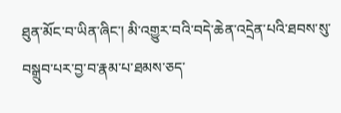ཐུན་མོང་བ་ཡིན་ཞིང་། མི་འགྱུར་བའི་བདེ་ཆེན་འདྲེན་པའི་ཐབས་སུ་བསྒྲུབ་པར་བྱ་བ་རྣམ་པ་ཐམས་ཅད་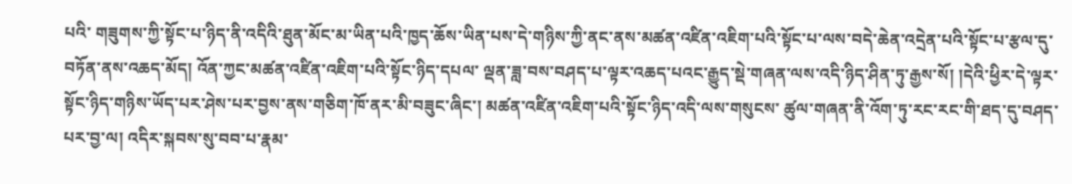པའི་ གཟུགས་ཀྱི་སྟོང་པ་ཉིད་ནི་འདིའི་ཐུན་མོང་མ་ཡིན་པའི་ཁྱད་ཆོས་ཡིན་པས་དེ་གཉིས་ཀྱི་ནང་ནས་མཚན་འཛིན་འཇིག་པའི་སྟོང་པ་ལས་བདེ་ཆེན་འདྲེན་པའི་སྟོང་པ་རྩལ་དུ་བཏོན་ནས་འཆད་མོད། འོན་ཀྱང་མཚན་འཛིན་འཇིག་པའི་སྟོང་ཉིད་དཔལ་ ལྡན་ཟླ་བས་བཤད་པ་ལྟར་འཆད་པའང་རྒྱུད་སྡེ་གཞན་ལས་འདི་ཉིད་ཤིན་ཏུ་རྒྱས་སོ། །དེའི་ཕྱིར་དེ་ལྟར་སྟོང་ཉིད་གཉིས་ཡོད་པར་ཤེས་པར་བྱས་ནས་གཅིག་ཁོ་ནར་མི་བཟུང་ཞིང་། མཚན་འཛིན་འཇིག་པའི་སྟོང་ཉིད་འདི་ལས་གསུངས་ ཚུལ་གཞན་ནི་འོག་ཏུ་རང་རང་གི་ཐད་དུ་བཤད་པར་བྱ་ལ། འདིར་སྐབས་སུ་བབ་པ་རྣམ་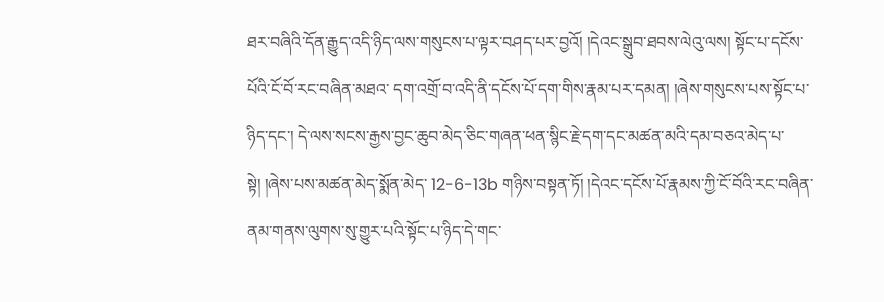ཐར་བཞིའི་དོན་རྒྱུད་འདི་ཉིད་ལས་གསུངས་པ་ལྟར་བཤད་པར་བྱའོ། །དེའང་སྒྲུབ་ཐབས་ལེའུ་ལས། སྟོང་པ་དངོས་པོའི་ངོ་བོ་རང་བཞིན་མཐའ་ དག་འགྲོ་བ་འདི་ནི་དངོས་པོ་དག་གིས་རྣམ་པར་དམན། །ཞེས་གསུངས་པས་སྟོང་པ་ཉིད་དང་། དེ་ལས་སངས་རྒྱས་བྱང་ཆུབ་མེད་ཅིང་གཞན་ཕན་སྙིང་རྗེ་དག་དང་མཚན་མའི་དམ་བཅའ་མེད་པ་སྟེ། །ཞེས་པས་མཚན་མེད་སྨོན་མེད་ 12-6-13b གཉིས་བསྟན་ཏོ། །དེའང་དངོས་པོ་རྣམས་ཀྱི་ངོ་བོའི་རང་བཞིན་ནམ་གནས་ལུགས་སུ་གྱུར་པའི་སྟོང་པ་ཉིད་དེ་གང་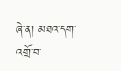ཞེ་ན། མཐའ་དག་འགྲོ་བ་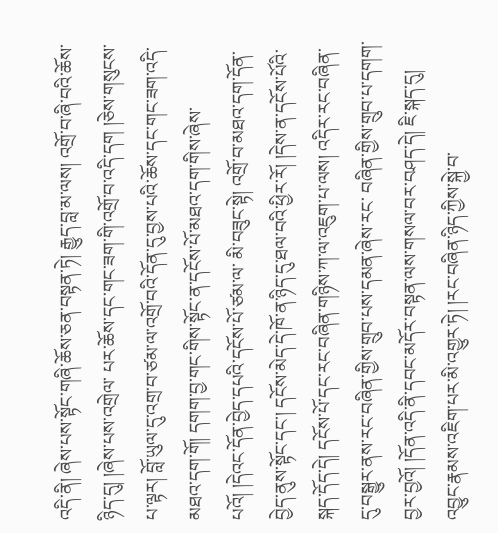འདི་ནི། ཞེས་པས་སྟོང་གཞི་ཆོས་ཅན་བསྟན་ཏེ། རྒྱུད་བླ་མ་ལས། འགྲོ་བ་ཞི་བའི་ཆོས་ཉིད་དུ། །ཞེས་པས་འགྲེལ་ པར་ཆོས་དང་གང་ཟག་གི་འགྲོ་བ་འདི་དག །ཅེས་གསུངས་པ་ལྟར། བློ་ཡུལ་དུ་འགྲ་བ་ཙམ་ལ་འགྲོ་བའི་དོན་དུ་བྱས་པའི་ཆོས་དང་གང་ཟག་འདི་མཐའ་དག་གོ། དགག་བྱ་གང་གིས་སྟོང་ན་དངོས་པོ་མཐའ་དག་གིས་ཞེས་པའོ། །དེའང་དོན་བྱེད་དཔའི་དངོས་པོ་ཙམ་ལ་ མི་བཟུང་སྟེ། འགྲོ་བ་མཐའ་དག་དོན་བྱེད་ནུས་སྟོང་དང་། དངོས་མེད་དེ་ཁོ་ན་ཉིད་དུ་ཐལ་བའི་ཕྱིར་རོ། །དེས་ན་དངོས་པོའི་སྐད་དོད་དེ། དངོས་པོ་དང་རང་བཞིན་གཉིས་ཀ་ལ་འཇུག་པ་ལས། འདིར་རང་བཞིན་དུ་བསྒྱུར་ནས་རང་བཞིན་གྱིས་གྲུབ་པས་དམན་ཞེས་རང་ བཞིན་གྱིས་གྲུབ་པ་དགག་བྱར་བྱའོ། །དོན་འདི་ནི་དབང་མདོར་བསྟན་ལས་གསལ་བར་བཤད་དེ། ཇི་སྐད་དུ། འབྱུང་རྣམས་འཇིག་པར་མི་འགྱུར་ཏེ། །རང་བཞིན་ཉིད་ཀྱིས་སྐྱེ་བ་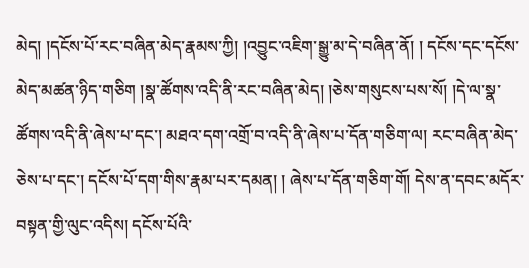མེད། །དངོས་པོ་རང་བཞིན་མེད་རྣམས་ཀྱི། །འབྱུང་འཇིག་སྒྱུ་མ་དེ་བཞིན་ནོ། ། དངོས་དང་དངོས་མེད་མཚན་ཉིད་གཅིག །སྣ་ཚོགས་འདི་ནི་རང་བཞིན་མེད། །ཅེས་གསུངས་པས་སོ། །དེ་ལ་སྣ་ཚོགས་འདི་ནི་ཞེས་པ་དང་། མཐའ་དག་འགྲོ་བ་འདི་ནི་ཞེས་པ་དོན་གཅིག་ལ། རང་བཞིན་མེད་ཅེས་པ་དང་། དངོས་པོ་དག་གིས་རྣམ་པར་དམན། ། ཞེས་པ་དོན་གཅིག་གོ། དེས་ན་དབང་མདོར་བསྟན་གྱི་ལུང་འདིས། དངོས་པོའི་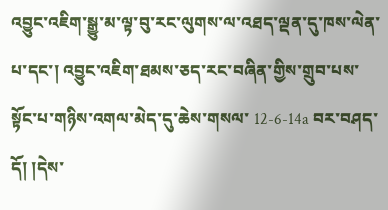འབྱུང་འཇིག་སྒྱུ་མ་ལྟ་བུ་རང་ལུགས་ལ་འཐད་ལྡན་དུ་ཁས་ལེན་པ་དང་། འབྱུང་འཇིག་ཐམས་ཅད་རང་བཞིན་གྱིས་གྲུབ་པས་སྟོང་པ་གཉིས་འགལ་མེད་དུ་ཆེས་གསལ་ 12-6-14a བར་བཤད་དོ། །དེས་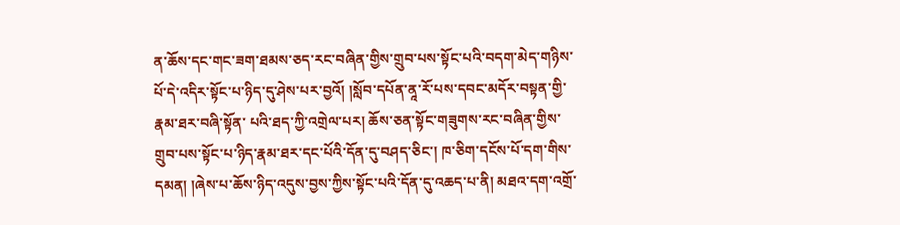ན་ཆོས་དང་གང་ཟག་ཐམས་ཅད་རང་བཞིན་གྱིས་གྲུབ་པས་སྟོང་པའི་བདག་མེད་གཉིས་པོ་དེ་འདིར་སྟོང་པ་ཉིད་དུ་ཤེས་པར་བྱའོ། །སློབ་དཔོན་ནཱ་རོ་པས་དབང་མདོར་བསྟན་གྱི་རྣམ་ཐར་བཞི་སྟོན་ པའི་ཐད་ཀྱི་འགྲེལ་པར། ཆོས་ཅན་སྟོང་གཟུགས་རང་བཞིན་གྱིས་གྲུབ་པས་སྟོང་པ་ཉིད་རྣམ་ཐར་དང་པོའི་དོན་དུ་བཤད་ཅིང་། ཁ་ཅིག་དངོས་པོ་དག་གིས་དམན། །ཞེས་པ་ཆོས་ཉིད་འདུས་བྱས་ཀྱིས་སྟོང་པའི་དོན་དུ་འཆད་པ་ནི། མཐའ་དག་འགྲོ་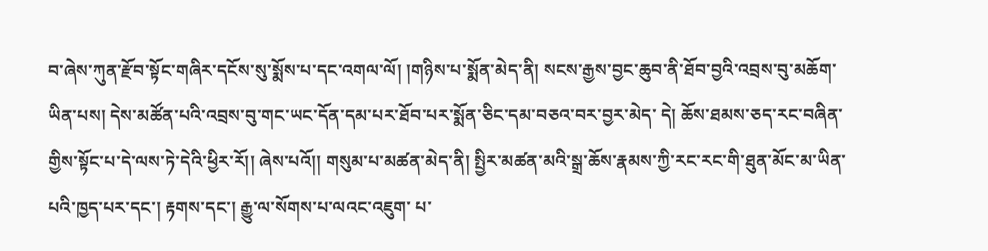བ་ཞེས་ཀུན་རྫོབ་སྟོང་གཞིར་དངོས་སུ་སྨོས་པ་དང་འགལ་ལོ། །གཉིས་པ་སྨོན་མེད་ནི། སངས་རྒྱས་བྱང་ཆུབ་ནི་ཐོབ་བྱའི་འབྲས་བུ་མཆོག་ཡིན་པས། དེས་མཚོན་པའི་འབྲས་བུ་གང་ཡང་དོན་དམ་པར་ཐོབ་པར་སྨོན་ཅིང་དམ་བཅའ་བར་བྱར་མེད་ དེ། ཆོས་ཐམས་ཅད་རང་བཞིན་གྱིས་སྟོང་པ་དེ་ལས་ཏེ་དེའི་ཕྱིར་རོ།། ཞེས་པའོ།། གསུམ་པ་མཚན་མེད་ནི། སྤྱིར་མཚན་མའི་སྒྲ་ཆོས་རྣམས་ཀྱི་རང་རང་གི་ཐུན་མོང་མ་ཡིན་པའི་ཁྱད་པར་དང་། རྟགས་དང་། རྒྱུ་ལ་སོགས་པ་ལའང་འཇུག་ པ་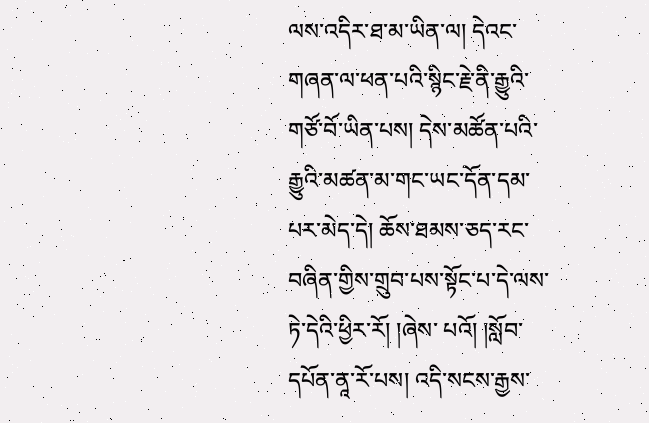ལས་འདིར་ཐ་མ་ཡིན་ལ། དེའང་གཞན་ལ་ཕན་པའི་སྙིང་རྗེ་ནི་རྒྱུའི་གཙོ་བོ་ཡིན་པས། དེས་མཚོན་པའི་རྒྱུའི་མཚན་མ་གང་ཡང་དོན་དམ་པར་མེད་དེ། ཆོས་ཐམས་ཅད་རང་བཞིན་གྱིས་གྲུབ་པས་སྟོང་པ་དེ་ལས་ཏེ་དེའི་ཕྱིར་རོ། །ཞེས་ པའོ། །སློབ་དཔོན་ནཱ་རོ་པས། འདི་སངས་རྒྱས་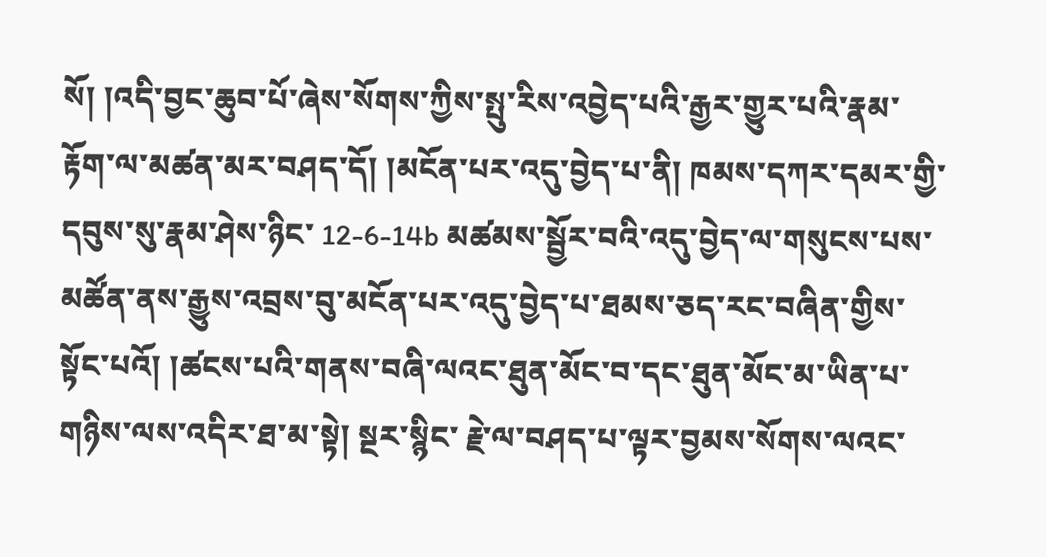སོ། །འདི་བྱང་ཆུབ་པོ་ཞེས་སོགས་ཀྱིས་སྤུ་རིས་འབྱེད་པའི་རྒྱར་གྱུར་པའི་རྣམ་རྟོག་ལ་མཚན་མར་བཤད་དོ། །མངོན་པར་འདུ་བྱེད་པ་ནི། ཁམས་དཀར་དམར་གྱི་དབུས་སུ་རྣམ་ཤེས་ཉིང་ 12-6-14b མཚམས་སྦྱོར་བའི་འདུ་བྱེད་ལ་གསུངས་པས་མཚོན་ནས་རྒྱུས་འབྲས་བུ་མངོན་པར་འདུ་བྱེད་པ་ཐམས་ཅད་རང་བཞིན་གྱིས་སྟོང་པའོ། །ཚངས་པའི་གནས་བཞི་ལའང་ཐུན་མོང་བ་དང་ཐུན་མོང་མ་ཡིན་པ་གཉིས་ལས་འདིར་ཐ་མ་སྟེ། སྔར་སྙིང་ རྗེ་ལ་བཤད་པ་ལྟར་བྱམས་སོགས་ལའང་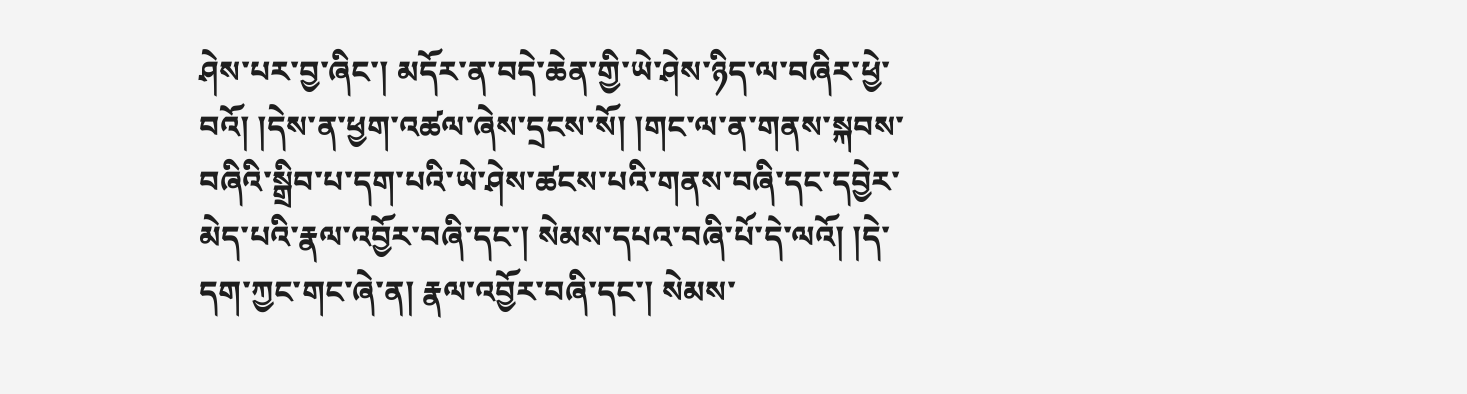ཤེས་པར་བྱ་ཞིང་། མདོར་ན་བདེ་ཆེན་གྱི་ཡེ་ཤེས་ཉིད་ལ་བཞིར་ཕྱེ་བའོ། །དེས་ན་ཕྱག་འཚལ་ཞེས་དྲངས་སོ། །གང་ལ་ན་གནས་སྐབས་བཞིའི་སྒྲིབ་པ་དག་པའི་ཡེ་ཤེས་ཚངས་པའི་གནས་བཞི་དང་དབྱེར་ མེད་པའི་རྣལ་འབྱོར་བཞི་དང་། སེམས་དཔའ་བཞི་པོ་དེ་ལའོ། །དེ་དག་ཀྱང་གང་ཞེ་ན། རྣལ་འབྱོར་བཞི་དང་། སེམས་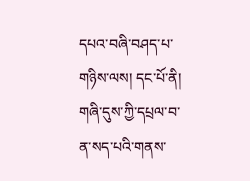དཔའ་བཞི་བཤད་པ་གཉིས་ལས། དང་པོ་ནི། གཞི་དུས་ཀྱི་དཔྲལ་བ་ན་སད་པའི་གནས་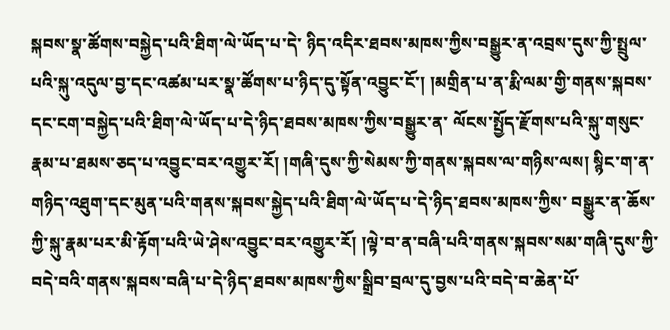སྐབས་སྣ་ཚོགས་བསྐྱེད་པའི་ཐིག་ལེ་ཡོད་པ་དེ་ ཉིད་འདིར་ཐབས་མཁས་ཀྱིས་བསྒྱུར་ན་འབྲས་དུས་ཀྱི་སྤྲུལ་པའི་སྐུ་འདུལ་བྱ་དང་འཚམ་པར་སྣ་ཚོགས་པ་ཉིད་དུ་སྟོན་འབྱུང་ངོ་། །མགྲིན་པ་ན་རྨི་ལམ་གྱི་གནས་སྐབས་དང་ངག་བསྐྱེད་པའི་ཐིག་ལེ་ཡོད་པ་དེ་ཉིད་ཐབས་མཁས་ཀྱིས་བསྒྱུར་ན་ ལོངས་སྤྱོད་རྫོགས་པའི་སྐུ་གསུང་རྣམ་པ་ཐམས་ཅད་པ་འབྱུང་བར་འགྱུར་རོ། །གཞི་དུས་ཀྱི་སེམས་ཀྱི་གནས་སྐབས་ལ་གཉིས་ལས། སྙིང་ག་ན་གཉིད་འཐུག་དང་མུན་པའི་གནས་སྐབས་སྐྱེད་པའི་ཐིག་ལེ་ཡོད་པ་དེ་ཉིད་ཐབས་མཁས་ཀྱིས་ བསྒྱུར་ན་ཆོས་ཀྱི་སྐུ་རྣམ་པར་མི་རྟོག་པའི་ཡེ་ཤེས་འབྱུང་བར་འགྱུར་རོ། །ལྟེ་བ་ན་བཞི་པའི་གནས་སྐབས་སམ་གཞི་དུས་ཀྱི་བདེ་བའི་གནས་སྐབས་བཞི་པ་དེ་ཉིད་ཐབས་མཁས་ཀྱིས་སྒྲིབ་བྲལ་དུ་བྱས་པའི་བདེ་བ་ཆེན་པོ་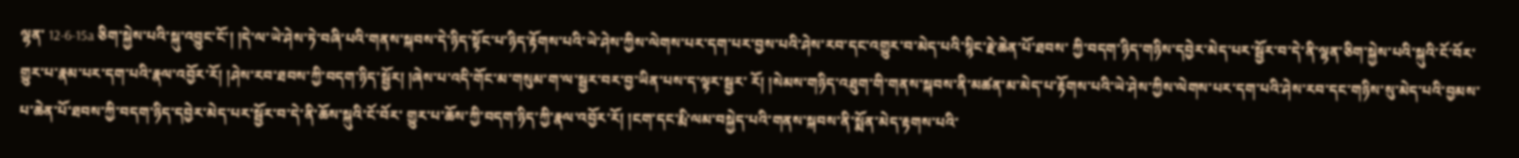ལྷན་ 12-6-15a ཅིག་སྐྱེས་པའི་སྐུ་འབྱུང་ངོ་། །དེ་ལ་ཡེ་ཤེས་ཏེ་བཞི་པའི་གནས་སྐབས་དེ་ཉིད་སྟོང་པ་ཉིད་རྟོགས་པའི་ཡེ་ཤེས་ཀྱིས་ལེགས་པར་དག་པར་བྱས་པའི་ཤེས་རབ་དང་འགྱུར་བ་མེད་པའི་སྙིང་རྗེ་ཆེན་པོ་ཐབས་ ཀྱི་བདག་ཉིད་གཉིས་དབྱེར་མེད་པར་སྦྱོར་བ་དེ་ནི་ལྷན་ཅིག་སྐྱེས་པའི་སྐུའི་ངོ་བོར་གྱུར་པ་རྣམ་པར་དག་པའི་རྣལ་འབྱོར་རོ། །ཤེས་རབ་ཐབས་ཀྱི་བདག་ཉིད་སྦྱོར། །ཞེས་པ་འདི་གོང་མ་གསུམ་ག་ལ་སྦྱར་བར་བྱ་ཡིན་པས་ད་ལྟར་སྦྱར་ རོ། །སེམས་གཉིད་འཐུག་གི་གནས་སྐབས་ནི་མཚན་མ་མེད་པ་རྟོགས་པའི་ཡེ་ཤེས་ཀྱིས་ལེགས་པར་དག་པའི་ཤེས་རབ་དང་གཉིས་སུ་མེད་པའི་བྱམས་པ་ཆེན་པོ་ཐབས་ཀྱི་བདག་ཉིད་དབྱེར་མེད་པར་སྦྱོར་བ་དེ་ནི་ཆོས་སྐུའི་ངོ་བོར་ གྱུར་པ་ཆོས་ཀྱི་བདག་ཉིད་ཀྱི་རྣལ་འབྱོར་རོ། །ངག་དང་རྨི་ལམ་བསྐྱེད་པའི་གནས་སྐབས་ནི་སྨོན་མེད་རྟགས་པའི་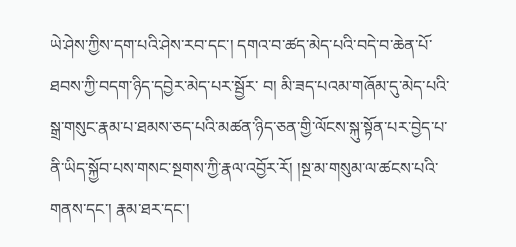ཡེ་ཤེས་ཀྱིས་དག་པའི་ཤེས་རབ་དང་། དགའ་བ་ཚད་མེད་པའི་བདེ་བ་ཆེན་པོ་ཐབས་ཀྱི་བདག་ཉིད་དབྱེར་མེད་པར་སྦྱོར་ བ། མི་ཟད་པའམ་གཞོམ་དུ་མེད་པའི་སྒྲ་གསུང་རྣམ་པ་ཐམས་ཅད་པའི་མཚན་ཉིད་ཅན་གྱི་ལོངས་སྐུ་སྟོན་པར་བྱེད་པ་ནི་ཡིད་སྐྱོབ་པས་གསང་སྔགས་ཀྱི་རྣལ་འབྱོར་རོ། །སྔ་མ་གསུམ་ལ་ཚངས་པའི་གནས་དང་། རྣམ་ཐར་དང་།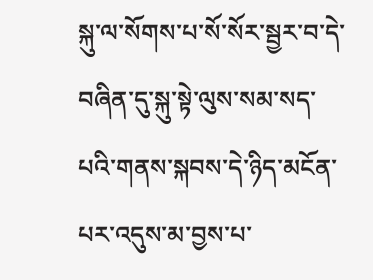སྐུ་ལ་སོགས་པ་སོ་སོར་སྦྱར་བ་དེ་བཞིན་དུ་སྐུ་སྟེ་ལུས་སམ་སད་པའི་གནས་སྐབས་དེ་ཉིད་མངོན་པར་འདུས་མ་བྱས་པ་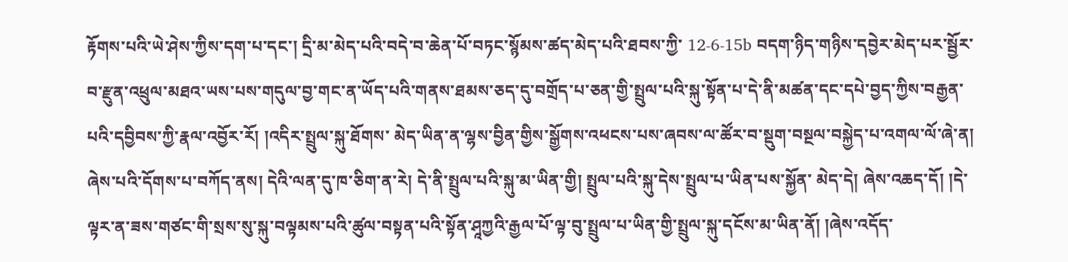རྟོགས་པའི་ཡེ་ཤེས་ཀྱིས་དག་པ་དང་། དྲི་མ་མེད་པའི་བདེ་བ་ཆེན་པོ་བཏང་སྙོམས་ཚད་མེད་པའི་ཐབས་ཀྱི་ 12-6-15b བདག་ཉིད་གཉིས་དབྱེར་མེད་པར་སྦྱོར་བ་རྫུན་འཕྲུལ་མཐའ་ཡས་པས་གདུལ་བྱ་གང་ན་ཡོད་པའི་གནས་ཐམས་ཅད་དུ་བགྲོད་པ་ཅན་གྱི་སྤྲུལ་པའི་སྐུ་སྟོན་པ་དེ་ནི་མཚན་དང་དཔེ་བྱད་ཀྱིས་བརྒྱན་པའི་དབྱིབས་ཀྱི་རྣལ་འབྱོར་རོ། །འདིར་སྤྲུལ་སྐུ་ཐོགས་ མེད་ཡིན་ན་ལྷས་བྱིན་གྱིས་སྒྱོགས་འཕངས་པས་ཞབས་ལ་ཚོར་བ་སྡུག་བསྔལ་བསྐྱེད་པ་འགལ་ལོ་ཞེ་ན། ཞེས་པའི་དོགས་པ་བཀོད་ནས། དེའི་ལན་དུ་ཁ་ཅིག་ན་རེ། དེ་ནི་སྤྲུལ་པའི་སྐུ་མ་ཡིན་གྱི། སྤྲུལ་པའི་སྐུ་དེས་སྤྲུལ་པ་ཡིན་པས་སྐྱོན་ མེད་དེ། ཞེས་འཆད་དོ། །དེ་ལྟར་ན་ཟས་གཙང་གི་སྲས་སུ་སྐུ་བལྟམས་པའི་ཚུལ་བསྟན་པའི་སྟོན་ཤཱཀྱའི་རྒྱལ་པོ་ལྟ་བུ་སྤྲུལ་པ་ཡིན་གྱི་སྤྲུལ་སྐུ་དངོས་མ་ཡིན་ནོ། །ཞེས་འདོད་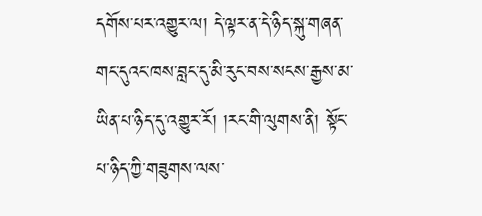དགོས་པར་འགྱུར་ལ། དེ་ལྟར་ན་དེ་ཉིད་སྐུ་གཞན་ གང་དུའང་ཁས་བླང་དུ་མི་རུང་བས་སངས་རྒྱས་མ་ཡིན་པ་ཉིད་དུ་འགྱུར་རོ། །རང་གི་ལུགས་ནི། སྟོང་པ་ཉིད་ཀྱི་གཟུགས་ལས་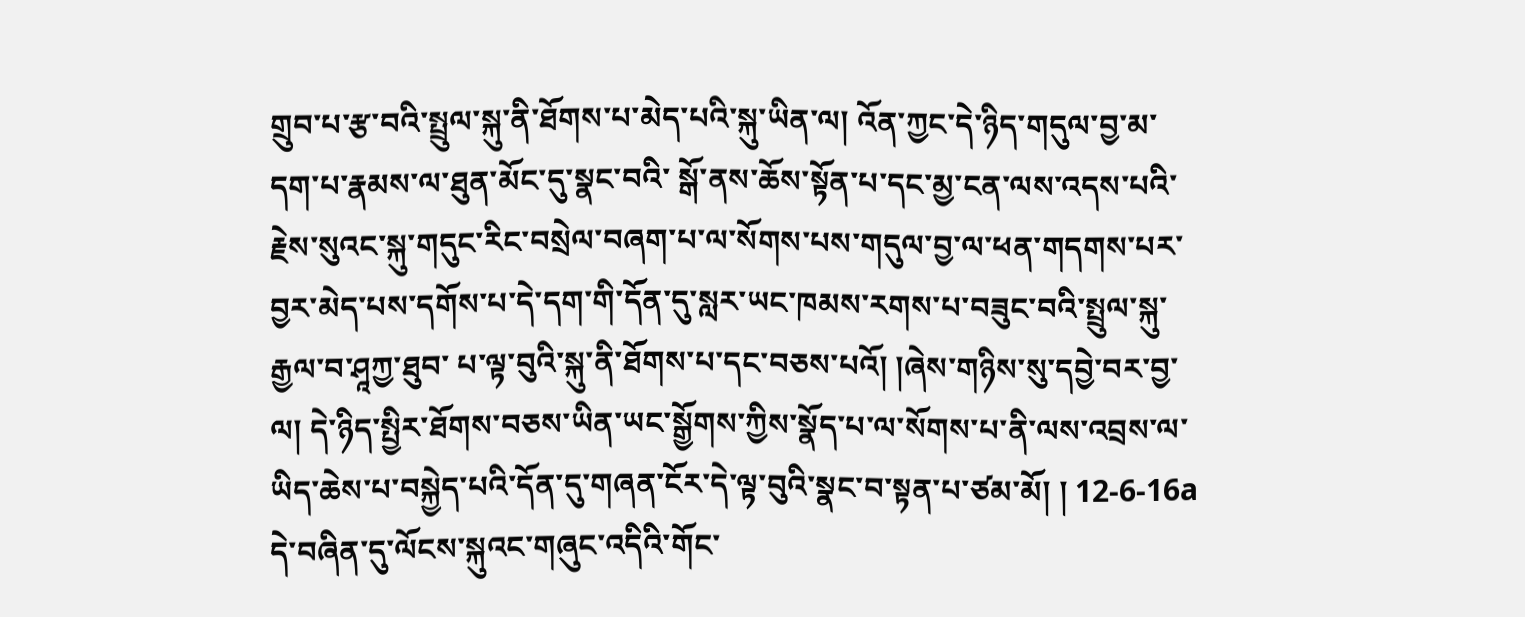གྲུབ་པ་རྩ་བའི་སྤྲུལ་སྐུ་ནི་ཐོགས་པ་མེད་པའི་སྐུ་ཡིན་ལ། འོན་ཀྱང་དེ་ཉིད་གདུལ་བྱ་མ་དག་པ་རྣམས་ལ་ཐུན་མོང་དུ་སྣང་བའི་ སྒོ་ནས་ཆོས་སྟོན་པ་དང་མྱ་ངན་ལས་འདས་པའི་རྗེས་སུའང་སྐུ་གདུང་རིང་བསྲེལ་བཞག་པ་ལ་སོགས་པས་གདུལ་བྱ་ལ་ཕན་གདགས་པར་བྱར་མེད་པས་དགོས་པ་དེ་དག་གི་དོན་དུ་སླར་ཡང་ཁམས་རགས་པ་བཟུང་བའི་སྤྲུལ་སྐུ་རྒྱལ་བ་ཤཱཀྱ་ཐུབ་ པ་ལྟ་བུའི་སྐུ་ནི་ཐོགས་པ་དང་བཅས་པའོ། །ཞེས་གཉིས་སུ་དབྱེ་བར་བྱ་ལ། དེ་ཉིད་སྤྱིར་ཐོགས་བཅས་ཡིན་ཡང་སྒྱོགས་ཀྱིས་སྣོད་པ་ལ་སོགས་པ་ནི་ལས་འབྲས་ལ་ཡིད་ཆེས་པ་བསྐྱེད་པའི་དོན་དུ་གཞན་ངོར་དེ་ལྟ་བུའི་སྣང་བ་སྟན་པ་ཙམ་མོ། ། 12-6-16a དེ་བཞིན་དུ་ལོངས་སྐུའང་གཞུང་འདིའི་གོང་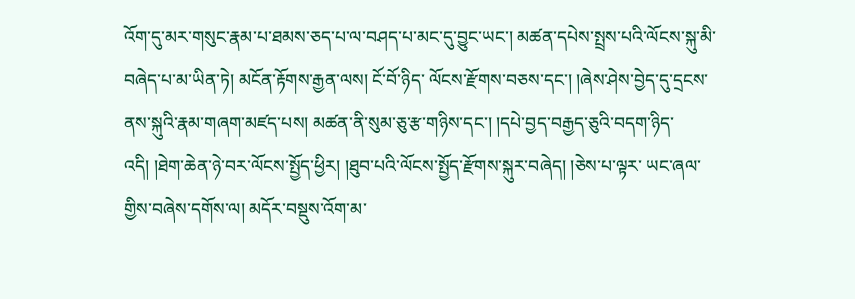འོག་དུ་མར་གསུང་རྣམ་པ་ཐམས་ཅད་པ་ལ་བཤད་པ་མང་དུ་བྱུང་ཡང་། མཚན་དཔེས་སྤྲས་པའི་ལོངས་སྐུ་མི་བཞེད་པ་མ་ཡིན་ཏེ། མངོན་རྟོགས་རྒྱན་ལས། ངོ་བོ་ཉིད་ ལོངས་རྫོགས་བཅས་དང་། །ཞེས་ཤེས་བྱེད་དུ་དྲངས་ནས་སྐུའི་རྣམ་གཞག་མཛད་པས། མཚན་ནི་སུམ་ཅུ་རྩ་གཉིས་དང་། །དཔེ་བྱད་བརྒྱད་ཅུའི་བདག་ཉིད་འདི། །ཐེག་ཆེན་ཉེ་བར་ལོངས་སྤྱོད་ཕྱིར། །ཐུབ་པའི་ལོངས་སྤྱོད་རྫོགས་སྐུར་བཞེད། །ཅེས་པ་ལྟར་ ཡང་ཞལ་གྱིས་བཞེས་དགོས་ལ། མདོར་བསྡུས་འོག་མ་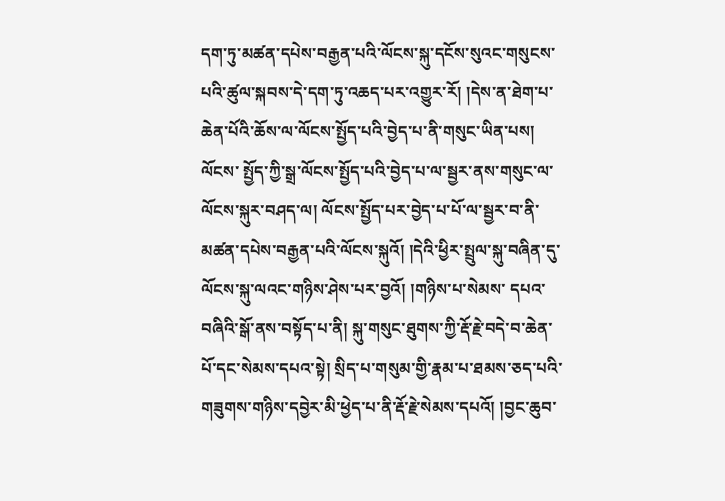དག་ཏུ་མཚན་དཔེས་བརྒྱན་པའི་ལོངས་སྐུ་དངོས་སུའང་གསུངས་པའི་ཚུལ་སྐབས་དེ་དག་ཏུ་འཆད་པར་འགྱུར་རོ། །དེས་ན་ཐེག་པ་ཆེན་པོའི་ཆོས་ལ་ལོངས་སྤྱོད་པའི་བྱེད་པ་ནི་གསུང་ཡིན་པས། ལོངས་ སྤྱོད་ཀྱི་སྒྲ་ལོངས་སྤྱོད་པའི་བྱེད་པ་ལ་སྦྱར་ནས་གསུང་ལ་ལོངས་སྐུར་བཤད་ལ། ལོངས་སྤྱོད་པར་བྱེད་པ་པོ་ལ་སྦྱར་བ་ནི་མཚན་དཔེས་བརྒྱན་པའི་ལོངས་སྐུའོ། །དེའི་ཕྱིར་སྤྲུལ་སྐུ་བཞིན་དུ་ལོངས་སྐུ་ལའང་གཉིས་ཤེས་པར་བྱའོ། །གཉིས་པ་སེམས་ དཔའ་བཞིའི་སྒོ་ནས་བསྟོད་པ་ནི། སྐུ་གསུང་ཐུགས་ཀྱི་རྡོ་རྗེ་བདེ་བ་ཆེན་པོ་དང་སེམས་དཔའ་སྟེ། སྲིད་པ་གསུམ་གྱི་རྣམ་པ་ཐམས་ཅད་པའི་གཟུགས་གཉིས་དབྱེར་མི་ཕྱེད་པ་ནི་རྡོ་རྗེ་སེམས་དཔའོ། །བྱང་ཆུབ་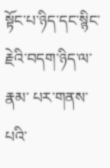སྟོང་པ་ཉིད་དང་སྙིང་རྗེའི་བདག་ཉིད་ལ་རྣམ་ པར་གནས་པའི་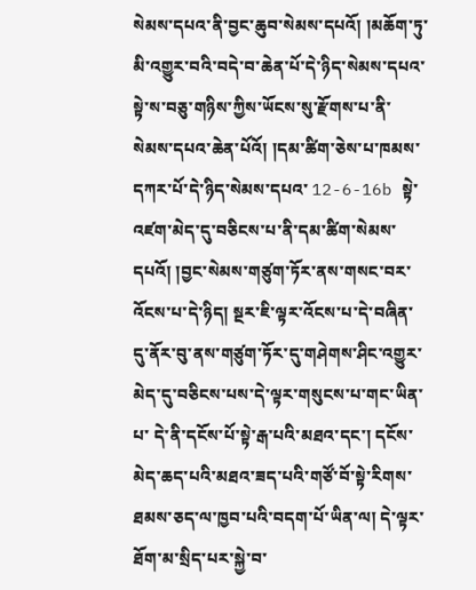སེམས་དཔའ་ནི་བྱང་ཆུབ་སེམས་དཔའོ། །མཆོག་ཏུ་མི་འགྱུར་བའི་བདེ་བ་ཆེན་པོ་དེ་ཉིད་སེམས་དཔའ་སྟེ་ས་བཅུ་གཉིས་ཀྱིས་ཡོངས་སུ་རྫོགས་པ་ནི་སེམས་དཔའ་ཆེན་པོའོ། །དམ་ཚིག་ཅེས་པ་ཁམས་དཀར་པོ་དེ་ཉིད་སེམས་དཔའ་ 12-6-16b སྟེ་འཛག་མེད་དུ་བཅིངས་པ་ནི་དམ་ཚིག་སེམས་དཔའོ། །བྱང་སེམས་གཙུག་ཏོར་ནས་གསང་བར་འོངས་པ་དེ་ཉིད། སྔར་ཇི་ལྟར་འོངས་པ་དེ་བཞིན་དུ་ནོར་བུ་ནས་གཙུག་ཏོར་དུ་གཤེགས་ཤིང་འགྱུར་མེད་དུ་བཅིངས་པས་དེ་ལྟར་གསུངས་པ་གང་ཡིན་པ་ དེ་ནི་དངོས་པོ་སྟེ་རྒ་པའི་མཐའ་དང་། དངོས་མེད་ཆད་པའི་མཐའ་ཟད་པའི་གཙོ་བོ་སྟེ་རིགས་ཐམས་ཅད་ལ་ཁྱབ་པའི་བདག་པོ་ཡིན་ལ། དེ་ལྟར་ཐོག་མ་སྲིད་པར་སྐྱེ་བ་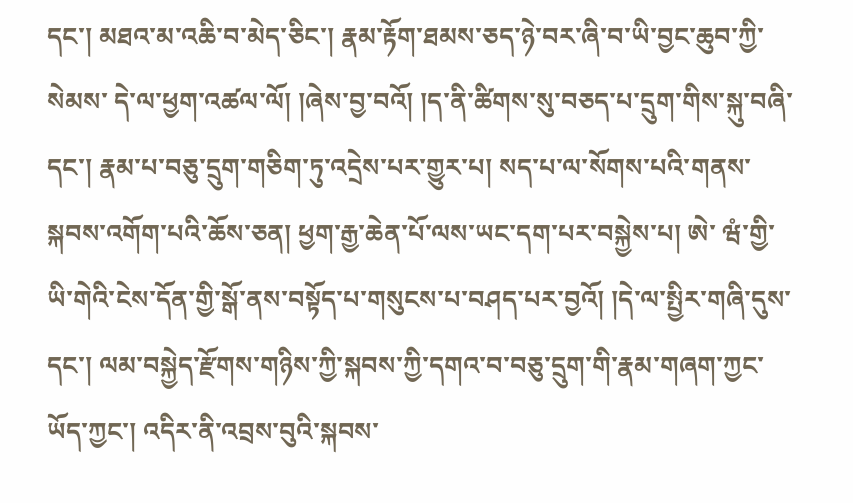དང་། མཐའ་མ་འཆི་བ་མེད་ཅིང་། རྣམ་རྟོག་ཐམས་ཅད་ཉེ་བར་ཞི་བ་ཡི་བྱང་ཆུབ་ཀྱི་སེམས་ དེ་ལ་ཕྱག་འཚལ་ལོ། །ཞེས་བྱ་བའོ། །ད་ནི་ཚིགས་སུ་བཅད་པ་དྲུག་གིས་སྐུ་བཞི་དང་། རྣམ་པ་བཅུ་དྲུག་གཅིག་ཏུ་འདྲེས་པར་གྱུར་པ། སད་པ་ལ་སོགས་པའི་གནས་སྐབས་འགོག་པའི་ཆོས་ཅན། ཕྱག་རྒྱ་ཆེན་པོ་ལས་ཡང་དག་པར་བསྐྱེས་པ། ཨེ་ ཝཾ་གྱི་ཡི་གེའི་ངེས་དོན་གྱི་སྒོ་ནས་བསྟོད་པ་གསུངས་པ་བཤད་པར་བྱའོ། །དེ་ལ་སྤྱིར་གཞི་དུས་དང་། ལམ་བསྐྱེད་རྫོགས་གཉིས་ཀྱི་སྐབས་ཀྱི་དགའ་བ་བཅུ་དྲུག་གི་རྣམ་གཞག་ཀྱང་ཡོད་ཀྱང་། འདིར་ནི་འབྲས་བུའི་སྐབས་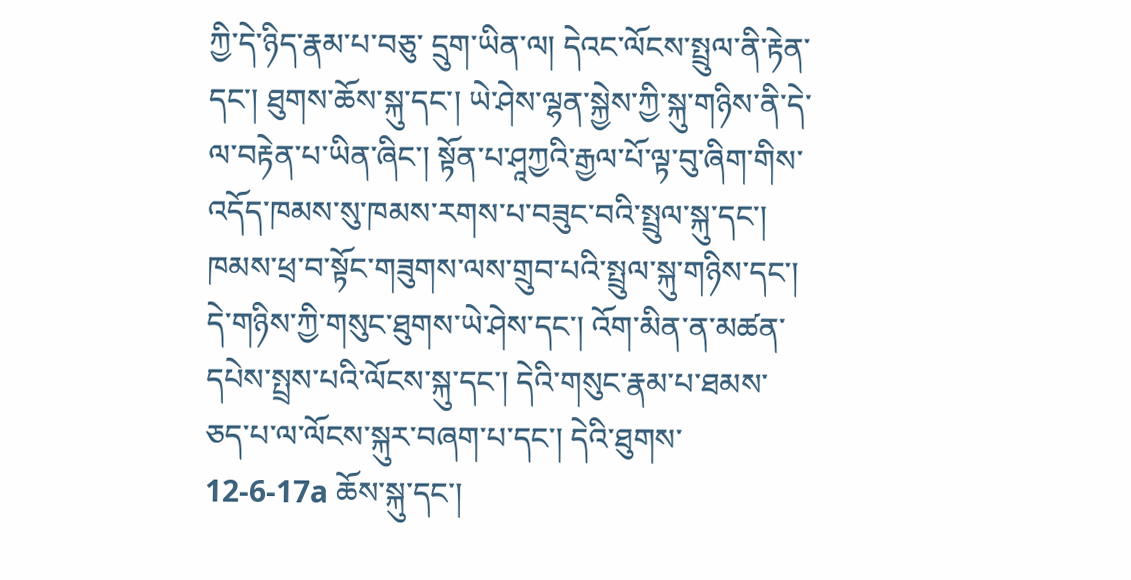ཀྱི་དེ་ཉིད་རྣམ་པ་བཅུ་ དྲུག་ཡིན་ལ། དེའང་ལོངས་སྤྲུལ་ནི་རྟེན་དང་། ཐུགས་ཆོས་སྐུ་དང་། ཡེ་ཤེས་ལྷན་སྐྱེས་ཀྱི་སྐུ་གཉིས་ནི་དེ་ལ་བརྟེན་པ་ཡིན་ཞིང་། སྟོན་པ་ཤཱཀྱའི་རྒྱལ་པོ་ལྟ་བུ་ཞིག་གིས་འདོད་ཁམས་སུ་ཁམས་རགས་པ་བཟུང་བའི་སྤྲུལ་སྐུ་དང་། ཁམས་ཕྲ་བ་སྟོང་གཟུགས་ལས་གྲུབ་པའི་སྤྲུལ་སྐུ་གཉིས་དང་། དེ་གཉིས་ཀྱི་གསུང་ཐུགས་ཡེ་ཤེས་དང་། འོག་མིན་ན་མཚན་དཔེས་སྤྲས་པའི་ལོངས་སྐུ་དང་། དེའི་གསུང་རྣམ་པ་ཐམས་ཅད་པ་ལ་ལོངས་སྐུར་བཞག་པ་དང་། དེའི་ཐུགས་ 12-6-17a ཆོས་སྐུ་དང་།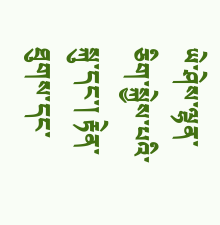ཡེ་ཤེས་ལྷན་ཅིག་སྐྱེས་པའི་སྐུ་དང་། རྟེན་ཐུགས་དང་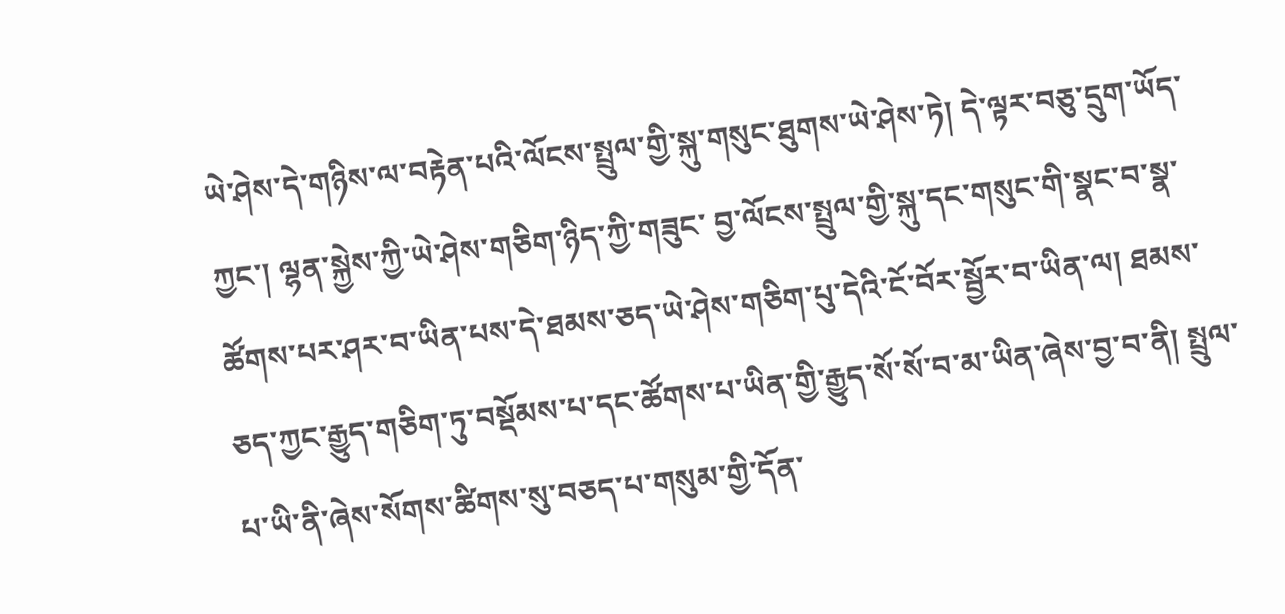ཡེ་ཤེས་དེ་གཉིས་ལ་བརྟེན་པའི་ལོངས་སྤྲུལ་གྱི་སྐུ་གསུང་ཐུགས་ཡེ་ཤེས་ཏེ། དེ་ལྟར་བཅུ་དྲུག་ཡོད་ཀྱང་། ལྷན་སྐྱེས་ཀྱི་ཡེ་ཤེས་གཅིག་ཉིད་ཀྱི་གཟུང་ བྱ་ལོངས་སྤྲུལ་གྱི་སྐུ་དང་གསུང་གི་སྣང་བ་སྣ་ཚོགས་པར་ཤར་བ་ཡིན་པས་དེ་ཐམས་ཅད་ཡེ་ཤེས་གཅིག་པུ་དེའི་ངོ་བོར་སྦྱོར་བ་ཡིན་ལ། ཐམས་ཅད་ཀྱང་རྒྱུད་གཅིག་ཏུ་བསྡོམས་པ་དང་ཚོགས་པ་ཡིན་གྱི་རྒྱུད་སོ་སོ་བ་མ་ཡིན་ཞེས་བྱ་བ་ནི། སྤྲུལ་པ་ཡི་ནི་ཞེས་སོགས་ཚིགས་སུ་བཅད་པ་གསུམ་གྱི་དོན་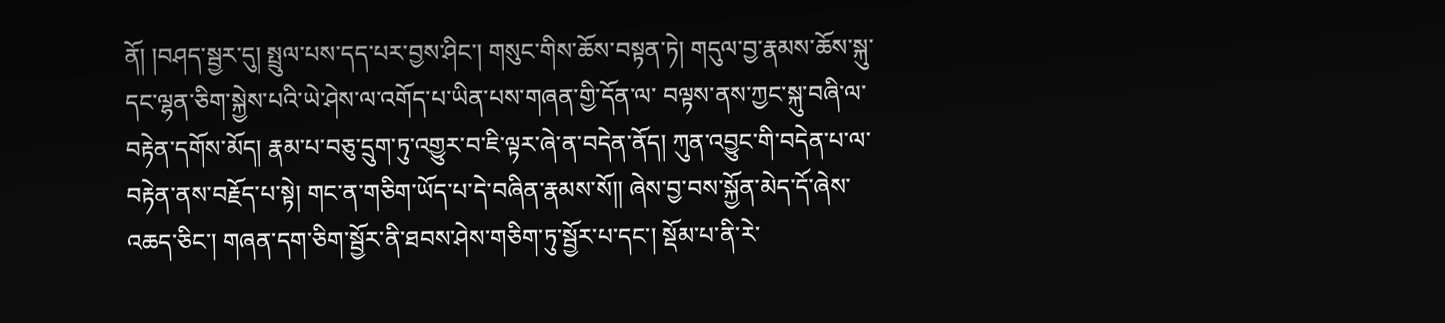ནོ། །བཤད་སྦྱར་དུ། སྤྲུལ་པས་དད་པར་བྱས་ཤིང་། གསུང་གིས་ཆོས་བསྟན་ཏེ། གདུལ་བྱ་རྣམས་ཆོས་སྐུ་དང་ལྷན་ཅིག་སྐྱེས་པའི་ཡེ་ཤེས་ལ་འགོད་པ་ཡིན་པས་གཞན་གྱི་དོན་ལ་ བལྟས་ནས་ཀྱང་སྐུ་བཞི་ལ་བརྟེན་དགོས་མོད། རྣམ་པ་བཅུ་དྲུག་ཏུ་འགྱུར་བ་ཇི་ལྟར་ཞེ་ན་བདེན་ནོད། ཀུན་འབྱུང་གི་བདེན་པ་ལ་བརྟེན་ནས་བརྗོད་པ་སྟེ། གང་ན་གཅིག་ཡོད་པ་དེ་བཞིན་རྣམས་སོ།། ཞེས་བྱ་བས་སྐྱོན་མེད་དོ་ཞེས་འཆད་ཅིང་། གཞན་དག་ཅིག་སྦྱོར་ནི་ཐབས་ཤེས་གཅིག་ཏུ་སྦྱོར་པ་དང་། སྡོམ་པ་ནི་རེ་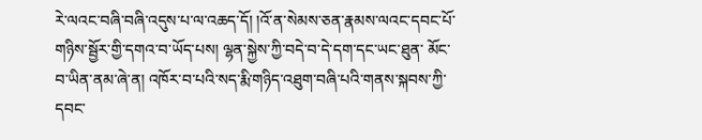རེ་ལའང་བཞི་བཞི་འདུས་པ་ལ་འཆད་དོ། །འོ་ན་སེམས་ཅན་རྣམས་ལའང་དབང་པོ་གཉིས་སྦྱོར་གྱི་དགའ་བ་ཡོད་པས། ལྷན་སྐྱེས་ཀྱི་བདེ་བ་དེ་དག་དང་ཡང་ཐུན་ མོང་བ་ཡིན་ནམ་ཞེ་ན། འཁོར་བ་པའི་སད་རྨི་གཉིད་འཐུག་བཞི་པའི་གནས་སྐབས་ཀྱི་དབང་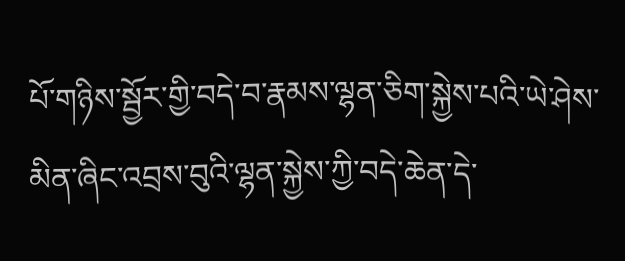པོ་གཉིས་སྦྱོར་གྱི་བདེ་བ་རྣམས་ལྷན་ཅིག་སྐྱེས་པའི་ཡེ་ཤེས་མིན་ཞིང་འབྲས་བུའི་ལྷན་སྐྱེས་ཀྱི་བདེ་ཆེན་དེ་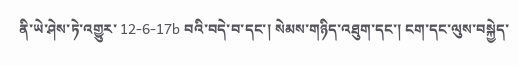ནི་ཡེ་ཤེས་ཏེ་འགྱུར་ 12-6-17b བའི་བདེ་བ་དང་། སེམས་གཉིད་འཐུག་དང་། ངག་དང་ལུས་བསྐྱེད་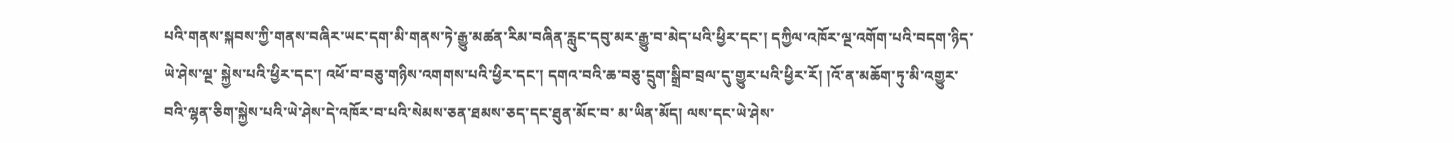པའི་གནས་སྐབས་ཀྱི་གནས་བཞིར་ཡང་དག་མི་གནས་ཏེ་རྒྱུ་མཚན་རིམ་བཞིན་རླུང་དབུ་མར་རྒྱུ་བ་མེད་པའི་ཕྱིར་དང་། དཀྱིལ་འཁོར་ལྔ་འགོག་པའི་བདག་ཉིད་ཡེ་ཤེས་ལྔ་ སྐྱེས་པའི་ཕྱིར་དང་། འཕོ་བ་བཅུ་གཉིས་འགགས་པའི་ཕྱིར་དང་། དགའ་བའི་ཆ་བཅུ་དྲུག་སྒྲིབ་བྲལ་དུ་གྱུར་པའི་ཕྱིར་རོ། །འོ་ན་མཆོག་ཏུ་མི་འགྱུར་བའི་ལྷན་ཅིག་སྐྱེས་པའི་ཡེ་ཤེས་དེ་འཁོར་བ་པའི་སེམས་ཅན་ཐམས་ཅད་དང་ཐུན་མོང་བ་ མ་ཡིན་མོད། ལས་དང་ཡེ་ཤེས་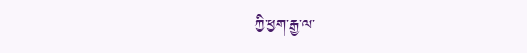ཀྱི་ཕྱག་རྒྱ་ལ་